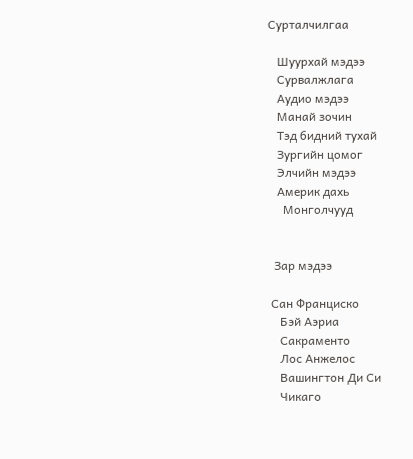Сурталчилгаа

   Шуурхай мэдээ
   Сурвалжлага
   Аудио мэдээ
   Манай зочин
   Тэд бидний тухай
   Зургийн цомог
   Элчийн мэдээ
   Америк дахь
     Монголчууд


  Зар мэдээ

 Сан Франциско
    Бэй Аэриа
    Сакраменто
    Лос Анжелос
    Вашингтон Ди Си
    Чикаго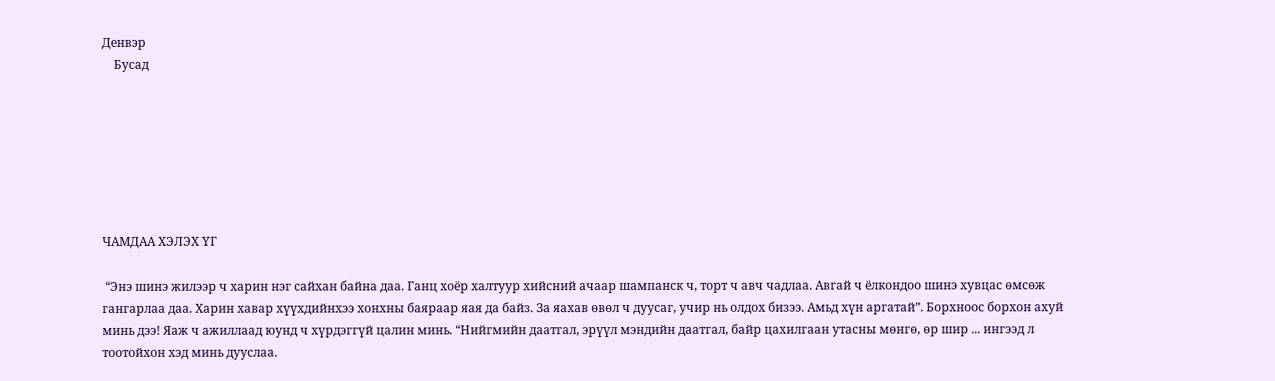Денвэр
    Бусад







ЧАМДАА ХЭЛЭХ ҮГ

 “Энэ шинэ жилээр ч харин нэг сайхан байна даа. Ганц хоёр халтуур хийсний ачаар шампанск ч, торт ч авч чадлаа. Авгай ч ёлкондоо шинэ хувцас өмсөж гангарлаа даа. Харин хавар хүүхдийнхээ хонхны баяраар яая да байз. За яахав өвөл ч дуусаг, учир нь олдох бизээ. Амьд хүн аргатай”. Борхноос борхон ахуй минь дээ! Яаж ч ажиллаад юунд ч хүрдэггүй цалин минь. “Нийгмийн даатгал, эрүүл мэндийн даатгал, байр цахилгаан утасны мөнгө, өр шир ... ингээд л тоотойхон хэд минь дууслаа.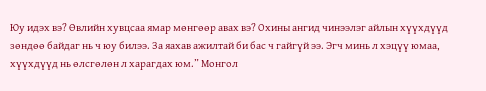Юу идэх вэ? Өвлийн хувцсаа ямар мөнгөөр авах вэ? Охины ангид чинээлэг айлын хүүхдүүд зөндөө байдаг нь ч юу билээ. За яахав ажилтай би бас ч гайгүй ээ. Эгч минь л хэцүү юмаа, хүүхдүүд нь өлсгөлөн л харагдах юм.” Монгол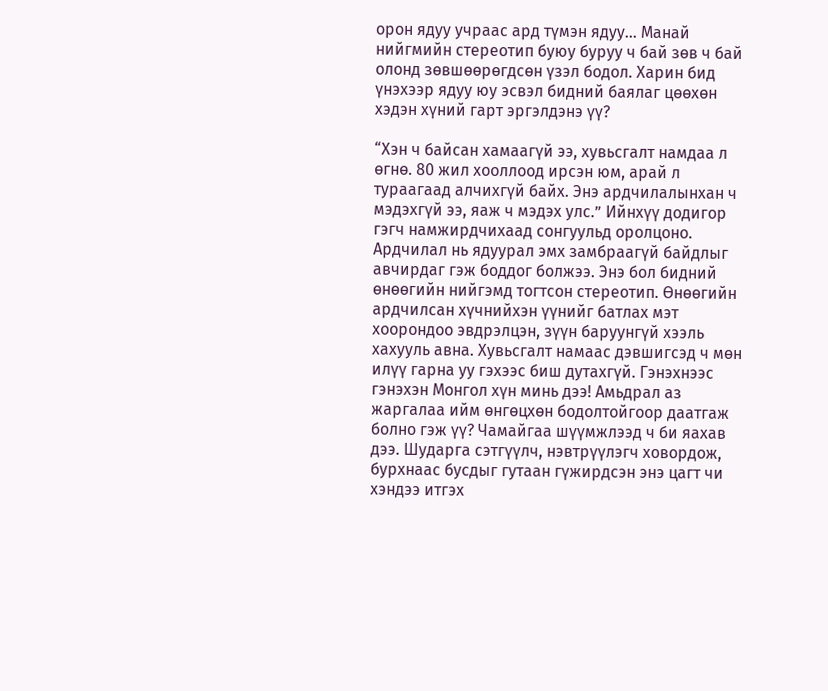орон ядуу учраас ард түмэн ядуу... Манай нийгмийн стереотип буюу буруу ч бай зөв ч бай олонд зөвшөөрөгдсөн үзэл бодол. Харин бид үнэхээр ядуу юу эсвэл бидний баялаг цөөхөн хэдэн хүний гарт эргэлдэнэ үү?

“Хэн ч байсан хамаагүй ээ, хувьсгалт намдаа л өгнө. 80 жил хооллоод ирсэн юм, арай л тураагаад алчихгүй байх. Энэ ардчилалынхан ч мэдэхгүй ээ, яаж ч мэдэх улс.” Ийнхүү додигор гэгч намжирдчихаад сонгуульд оролцоно. Ардчилал нь ядуурал эмх замбраагүй байдлыг авчирдаг гэж боддог болжээ. Энэ бол бидний өнөөгийн нийгэмд тогтсон стереотип. Өнөөгийн ардчилсан хүчнийхэн үүнийг батлах мэт хоорондоо эвдрэлцэн, зүүн баруунгүй хээль хахууль авна. Хувьсгалт намаас дэвшигсэд ч мөн илүү гарна уу гэхээс биш дутахгүй. Гэнэхнээс гэнэхэн Монгол хүн минь дээ! Амьдрал аз жаргалаа ийм өнгөцхөн бодолтойгоор даатгаж болно гэж үү? Чамайгаа шүүмжлээд ч би яахав дээ. Шударга сэтгүүлч, нэвтрүүлэгч ховордож, бурхнаас бусдыг гутаан гүжирдсэн энэ цагт чи хэндээ итгэх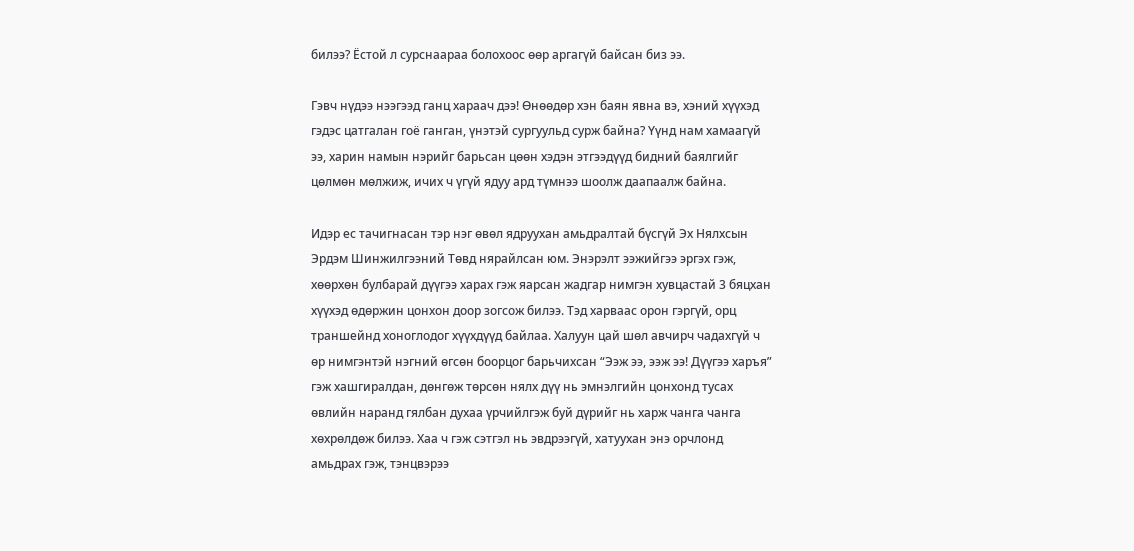билээ? Ёстой л сурснаараа болохоос өөр аргагүй байсан биз ээ.

Гэвч нүдээ нээгээд ганц хараач дээ! Өнөөдөр хэн баян явна вэ, хэний хүүхэд гэдэс цатгалан гоё ганган, үнэтэй сургуульд сурж байна? Үүнд нам хамаагүй ээ, харин намын нэрийг барьсан цөөн хэдэн этгээдүүд бидний баялгийг цөлмөн мөлжиж, ичих ч үгүй ядуу ард түмнээ шоолж даапаалж байна.

Идэр ес тачигнасан тэр нэг өвөл ядруухан амьдралтай бүсгүй Эх Нялхсын Эрдэм Шинжилгээний Төвд нярайлсан юм. Энэрэлт ээжийгээ эргэх гэж, хөөрхөн булбарай дүүгээ харах гэж яарсан жадгар нимгэн хувцастай 3 бяцхан хүүхэд өдөржин цонхон доор зогсож билээ. Тэд харваас орон гэргүй, орц траншейнд хоноглодог хүүхдүүд байлаа. Халуун цай шөл авчирч чадахгүй ч өр нимгэнтэй нэгний өгсөн боорцог барьчихсан “Ээж ээ, ээж ээ! Дүүгээ харъя” гэж хашгиралдан, дөнгөж төрсөн нялх дүү нь эмнэлгийн цонхонд тусах өвлийн наранд гялбан духаа үрчийлгэж буй дүрийг нь харж чанга чанга хөхрөлдөж билээ. Хаа ч гэж сэтгэл нь эвдрээгүй, хатуухан энэ орчлонд амьдрах гэж, тэнцвэрээ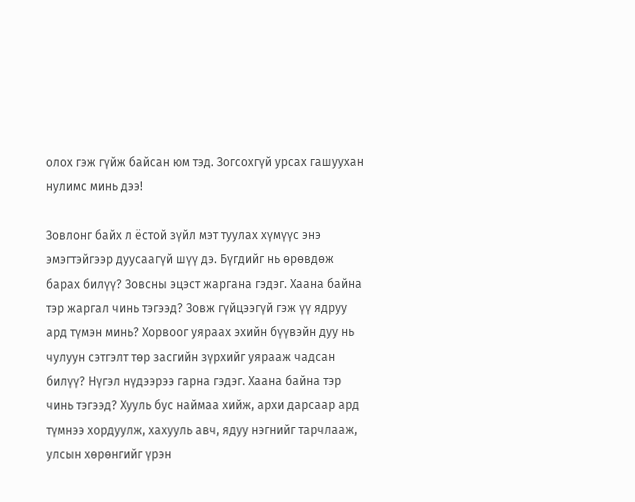олох гэж гүйж байсан юм тэд. Зогсохгүй урсах гашуухан нулимс минь дээ!

Зовлонг байх л ёстой зүйл мэт туулах хүмүүс энэ эмэгтэйгээр дуусаагүй шүү дэ. Бүгдийг нь өрөвдөж барах билүү? Зовсны эцэст жаргана гэдэг. Хаана байна тэр жаргал чинь тэгээд? Зовж гүйцээгүй гэж үү ядруу ард түмэн минь? Хорвоог уяраах эхийн бүүвэйн дуу нь чулуун сэтгэлт төр засгийн зүрхийг уярааж чадсан билүү? Нүгэл нүдээрээ гарна гэдэг. Хаана байна тэр чинь тэгээд? Хууль бус наймаа хийж, архи дарсаар ард түмнээ хордуулж, хахууль авч, ядуу нэгнийг тарчлааж, улсын хөрөнгийг үрэн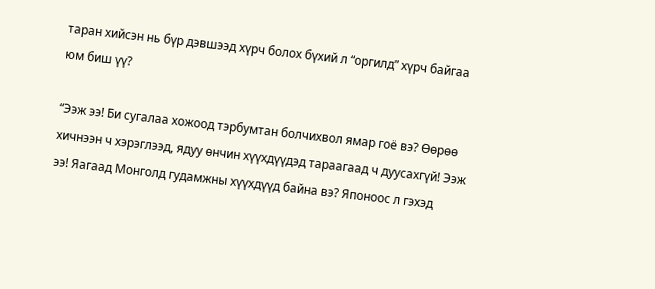таран хийсэн нь бүр дэвшээд хүрч болох бүхий л “оргилд” хүрч байгаа юм биш үү?

“Ээж ээ! Би сугалаа хожоод тэрбумтан болчихвол ямар гоё вэ? Өөрөө хичнээн ч хэрэглээд, ядуу өнчин хүүхдүүдэд тараагаад ч дуусахгүй! Ээж ээ! Яагаад Монголд гудамжны хүүхдүүд байна вэ? Японоос л гэхэд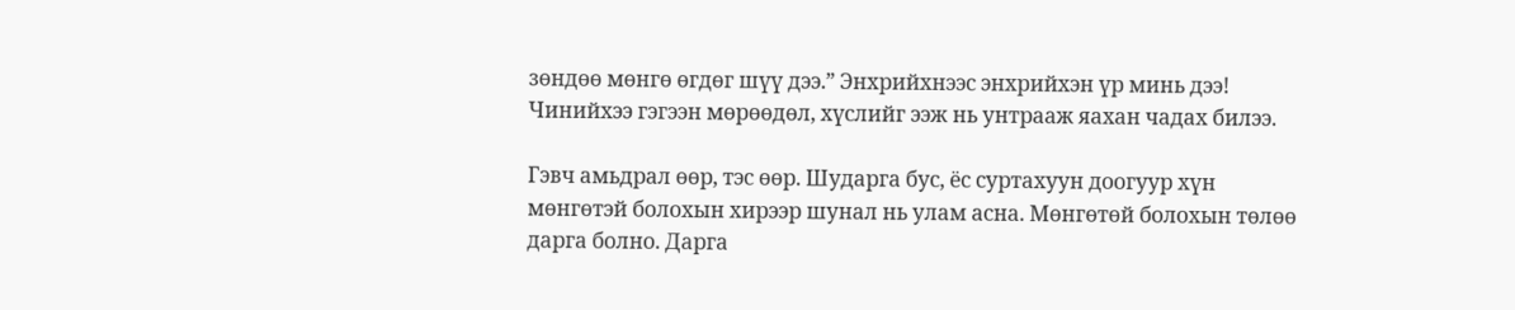зөндөө мөнгө өгдөг шүү дээ.” Энхрийхнээс энхрийхэн үр минь дээ! Чинийхээ гэгээн мөрөөдөл, хүслийг ээж нь унтрааж яахан чадах билээ.

Гэвч амьдрал өөр, тэс өөр. Шударга бус, ёс суртахуун доогуур хүн мөнгөтэй болохын хирээр шунал нь улам асна. Мөнгөтөй болохын төлөө дарга болно. Дарга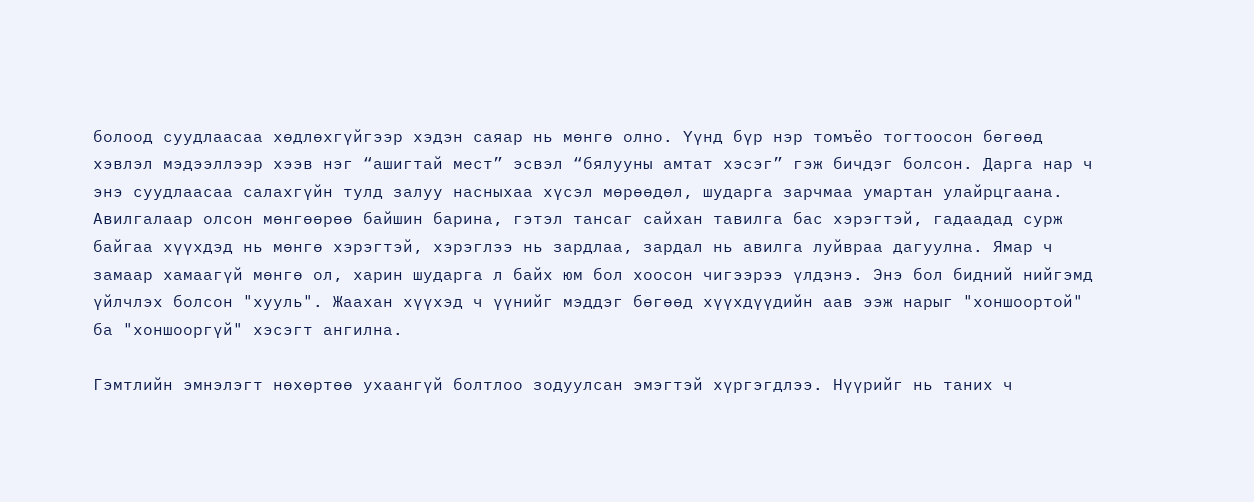болоод суудлаасаа хөдлөхгүйгээр хэдэн саяар нь мөнгө олно. Үүнд бүр нэр томъёо тогтоосон бөгөөд хэвлэл мэдээллээр хээв нэг “ашигтай мест” эсвэл “бялууны амтат хэсэг” гэж бичдэг болсон. Дарга нар ч энэ суудлаасаа салахгүйн тулд залуу насныхаа хүсэл мөрөөдөл, шударга зарчмаа умартан улайрцгаана. Авилгалаар олсон мөнгөөрөө байшин барина, гэтэл тансаг сайхан тавилга бас хэрэгтэй, гадаадад сурж байгаа хүүхдэд нь мөнгө хэрэгтэй, хэрэглээ нь зардлаа, зардал нь авилга луйвраа дагуулна. Ямар ч замаар хамаагүй мөнгө ол, харин шударга л байх юм бол хоосон чигээрээ үлдэнэ. Энэ бол бидний нийгэмд үйлчлэх болсон "хууль". Жаахан хүүхэд ч үүнийг мэддэг бөгөөд хүүхдүүдийн аав ээж нарыг "хоншоортой" ба "хоншооргүй" хэсэгт ангилна.

Гэмтлийн эмнэлэгт нөхөртөө ухаангүй болтлоо зодуулсан эмэгтэй хүргэгдлээ. Нүүрийг нь таних ч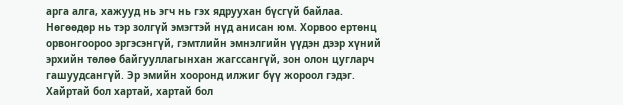арга алга, хажууд нь эгч нь гэх ядруухан бүсгүй байлаа. Нөгөөдөр нь тэр золгүй эмэгтэй нүд анисан юм. Хорвоо ертөнц орвонгоороо эргэсэнгүй, гэмтлийн эмнэлгийн үүдэн дээр хүний эрхийн төлөө байгууллагынхан жагссангүй, зон олон цугларч гашуудсангүй. Эр эмийн хооронд илжиг бүү жороол гэдэг. Хайртай бол хартай, хартай бол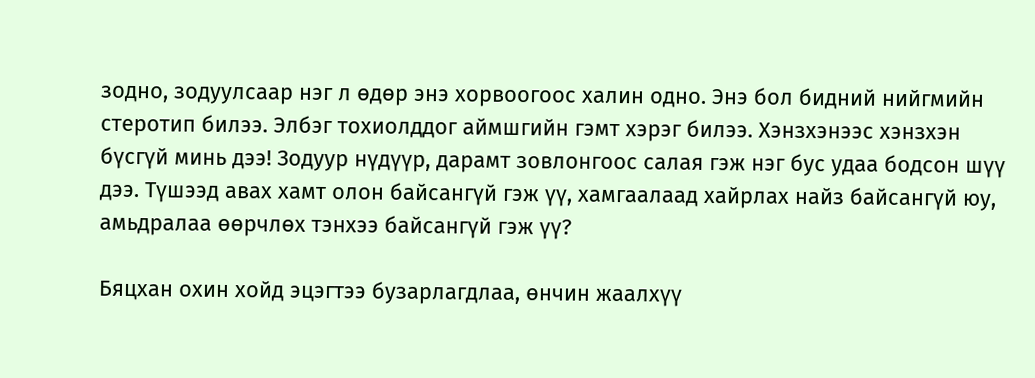зодно, зодуулсаар нэг л өдөр энэ хорвоогоос халин одно. Энэ бол бидний нийгмийн стеротип билээ. Элбэг тохиолддог аймшгийн гэмт хэрэг билээ. Хэнзхэнээс хэнзхэн бүсгүй минь дээ! Зодуур нүдүүр, дарамт зовлонгоос салая гэж нэг бус удаа бодсон шүү дээ. Түшээд авах хамт олон байсангүй гэж үү, хамгаалаад хайрлах найз байсангүй юу, амьдралаа өөрчлөх тэнхээ байсангүй гэж үү?

Бяцхан охин хойд эцэгтээ бузарлагдлаа, өнчин жаалхүү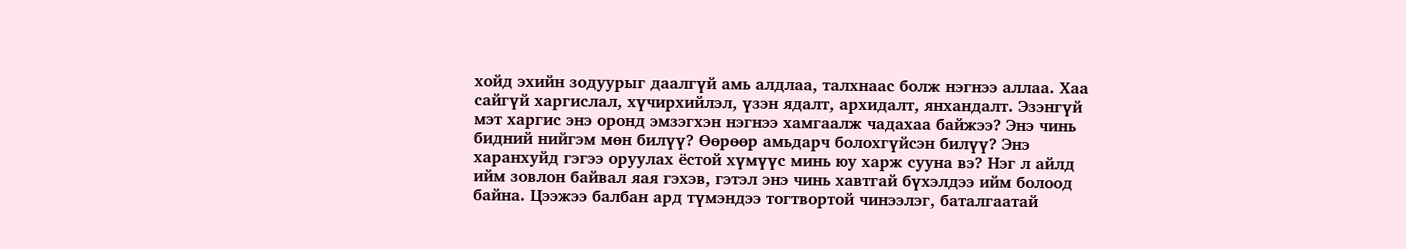хойд эхийн зодуурыг даалгүй амь алдлаа, талхнаас болж нэгнээ аллаа. Хаа сайгүй харгислал, хүчирхийлэл, үзэн ядалт, архидалт, янхандалт. Эзэнгүй мэт харгис энэ оронд эмзэгхэн нэгнээ хамгаалж чадахаа байжээ? Энэ чинь бидний нийгэм мөн билүү? Өөрөөр амьдарч болохгүйсэн билүү? Энэ харанхуйд гэгээ оруулах ёстой хүмүүс минь юу харж сууна вэ? Нэг л айлд ийм зовлон байвал яая гэхэв, гэтэл энэ чинь хавтгай бүхэлдээ ийм болоод байна. Цээжээ балбан ард түмэндээ тогтвортой чинээлэг, баталгаатай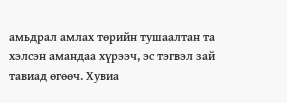амьдрал амлах төрийн тушаалтан та хэлсэн амандаа хүрээч, эс тэгвэл зай тавиад өгөөч. Хувиа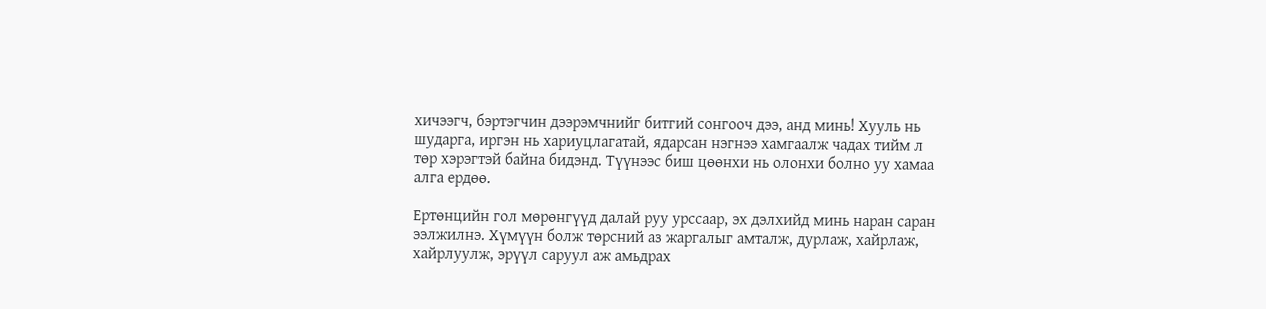хичээгч, бэртэгчин дээрэмчнийг битгий сонгооч дээ, анд минь! Хууль нь шударга, иргэн нь хариуцлагатай, ядарсан нэгнээ хамгаалж чадах тийм л төр хэрэгтэй байна бидэнд. Түүнээс биш цөөнхи нь олонхи болно уу хамаа алга ердөө.

Ертөнцийн гол мөрөнгүүд далай руу урссаар, эх дэлхийд минь наран саран ээлжилнэ. Хүмүүн болж төрсний аз жаргалыг амталж, дурлаж, хайрлаж, хайрлуулж, эрүүл саруул аж амьдрах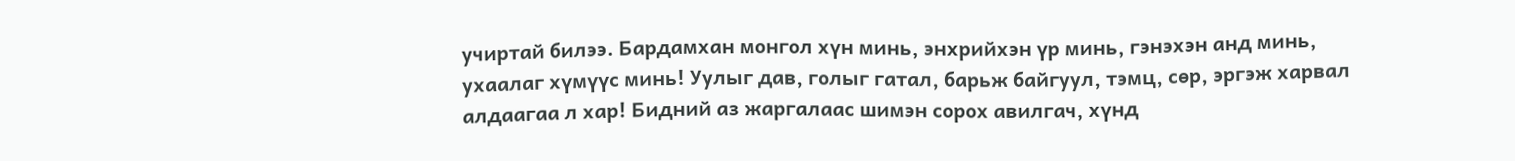учиртай билээ. Бардамхан монгол хүн минь, энхрийхэн үр минь, гэнэхэн анд минь, ухаалаг хүмүүс минь! Уулыг дав, голыг гатал, барьж байгуул, тэмц, сөр, эргэж харвал алдаагаа л хар! Бидний аз жаргалаас шимэн сорох авилгач, хүнд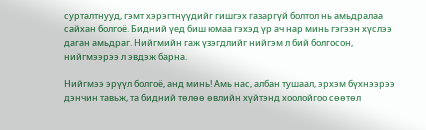сурталтнууд, гэмт хэрэгтнүүдийг гишгэх газаргүй болтол нь амьдралаа сайхан болгоё. Бидний үед биш юмаа гэхэд үр ач нар минь гэгээн хүслээ даган амьдраг. Нийгмийн гаж үзэгдлийг нийгэм л бий болгосон, нийгмээрээ л эвдэж барна.

Нийгмээ эрүүл болгоё, анд минь! Амь нас, албан тушаал, эрхэм бүхнээрээ дэнчин тавьж, та бидний төлөө өвлийн хүйтэнд хоолойгоо сөөтөл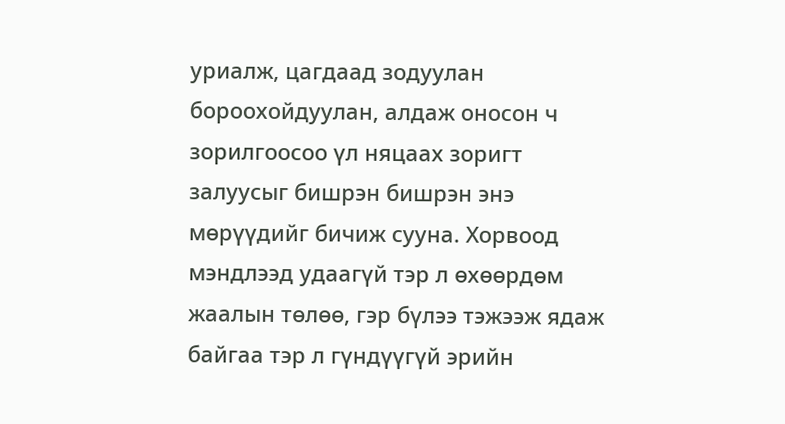уриалж, цагдаад зодуулан бороохойдуулан, алдаж оносон ч зорилгоосоо үл няцаах зоригт залуусыг бишрэн бишрэн энэ мөрүүдийг бичиж сууна. Хорвоод мэндлээд удаагүй тэр л өхөөрдөм жаалын төлөө, гэр бүлээ тэжээж ядаж байгаа тэр л гүндүүгүй эрийн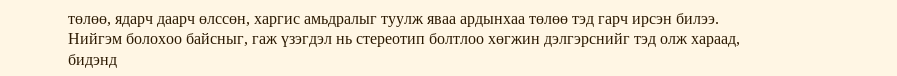төлөө, ядарч даарч өлссөн, харгис амьдралыг туулж яваа ардынхаа төлөө тэд гарч ирсэн билээ. Нийгэм болохоо байсныг, гаж үзэгдэл нь стереотип болтлоо хөгжин дэлгэрснийг тэд олж хараад, бидэнд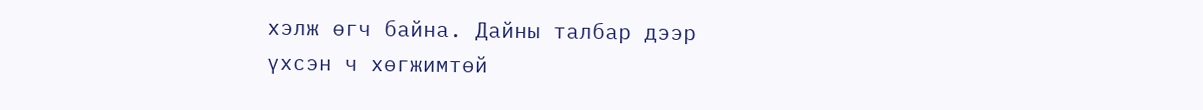хэлж өгч байна. Дайны талбар дээр үхсэн ч хөгжимтөй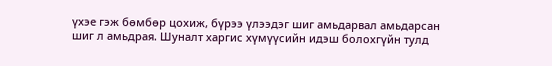үхэе гэж бөмбөр цохиж, бүрээ үлээдэг шиг амьдарвал амьдарсан шиг л амьдрая. Шуналт харгис хүмүүсийн идэш болохгүйн тулд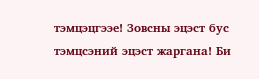тэмцэцгээе! Зовсны эцэст бус тэмцсэний эцэст жаргана! Би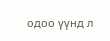одоо үүнд л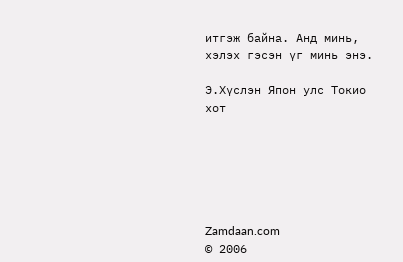итгэж байна. Анд минь, хэлэх гэсэн үг минь энэ.

Э.Хүслэн Япон улс Токио хот






Zamdaan.com
© 2006